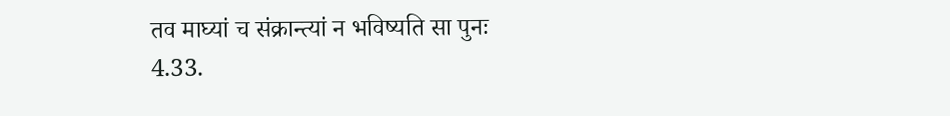तव माघ्यां च संक्रान्त्यां न भविष्यति सा पुनः 4.33.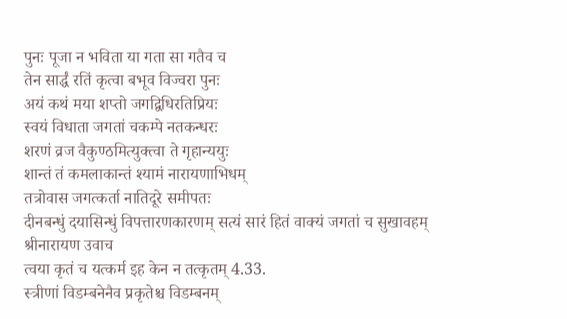पुनः पूजा न भविता या गता सा गतैव च
तेन सार्द्धं रतिं कृत्वा बभूव विज्वरा पुनः
अयं कथं मया शप्तो जगद्विधिरतिप्रियः
स्वयं विधाता जगतां चकम्पे नतकन्धरः
शरणं व्रज वैकुण्ठमित्युक्त्वा ते गृहान्ययुः
शान्तं तं कमलाकान्तं श्यामं नारायणाभिधम्
तत्रोवास जगत्कर्ता नातिदूरे समीपतः
दीनबन्धुं दयासिन्धुं विपत्तारणकारणम् सत्यं सारं हितं वाक्यं जगतां च सुखावहम्
श्रीनारायण उवाच
त्वया कृतं च यत्कर्म इह केन न तत्कृतम् 4.33.
स्त्रीणां विडम्बनेनैव प्रकृतेश्च विडम्बनम्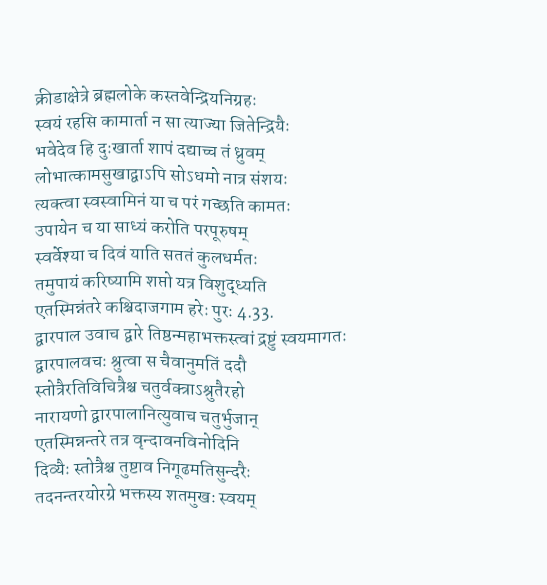क्रीडाक्षेत्रे ब्रह्मलोके कस्तवेन्द्रियनिग्रहः
स्वयं रहसि कामार्ता न सा त्याज्या जितेन्द्रियैः
भवेदेव हि दुःखार्ता शापं दद्याच्च तं ध्रुवम्
लोभात्कामसुखाद्वाऽपि सोऽधमो नात्र संशयः
त्यक्त्वा स्वस्वामिनं या च परं गच्छति कामतः
उपायेन च या साध्यं करोति परपूरुषम्
स्वर्वेश्या च दिवं याति सततं कुलधर्मतः
तमुपायं करिष्यामि शप्तो यत्र विशुद्ध्यति
एतस्मिन्नंतरे कश्चिदाजगाम हरेः पुरः 4.33.
द्वारपाल उवाच द्वारे तिष्ठन्महाभक्तस्त्वां द्रष्टुं स्वयमागतः
द्वारपालवचः श्रुत्वा स चैवानुमतिं ददौ
स्तोत्रैरतिविचित्रैश्च चतुर्वक्त्राऽश्रुतैरहो
नारायणो द्वारपालानित्युवाच चतुर्भुजान्
एतस्मिन्नन्तरे तत्र वृन्दावनविनोदिनि
दिव्यैः स्तोत्रैश्च तुष्टाव निगूढमतिसुन्दरैः
तदनन्तरयोरग्रे भक्तस्य शतमुखः स्वयम्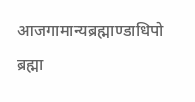आजगामान्यब्रह्माण्डाधिपो ब्रह्मा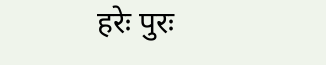हरेः पुरः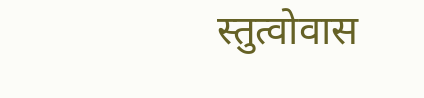स्तुत्वोवास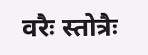वरैः स्तोत्रैः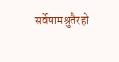सर्वेषामश्रुतैरहो